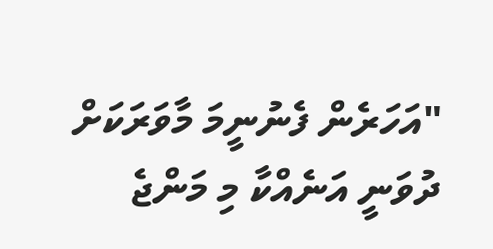"އަހަރެން ފެނުނީމަ މާވަރަކަށް ދުވަނީ އަނެއްކާ މި މަންޖެ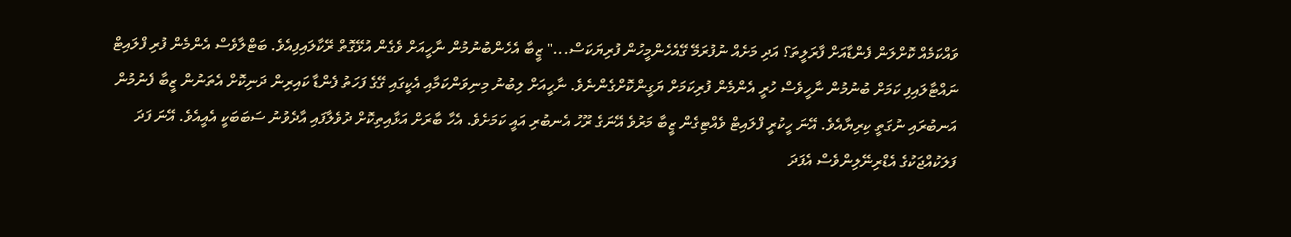ވައްކަމެއް ކޮށްލަން ފެންޑާއަށް ފާރަލީތަ؟ އަދި މަށެއް ނުފުރަމޭ ގޭއެހެންމީހުން ފުރިޔަކަސް..." ޒީބާ އެހެންބުނުމުން ނާހީއަށް ވެގެން އުޅޭގޮތް ރޭކާލައިފިއެވެ. ބަޓްލާވެސް އެންމެން ފުރި ފްލައިޓް ނައްޓާލައިފި ކަމަށް ބުނުމުން ނާހީވެސް ހުރީ އެންމެން ފުރިކަމަށް ޔަގީންކޮށްގެންނެވެ. ނާހީއަށް ލިބުނު މިނިވަންކަމާއި އެކީގައި ގޭގެ ފަހަތު ފެންޑާ ކައިރިން ދަނިކޮށް އެތަނުން ޒީބާ ފެނުމުން އަނބުރައި ނުގަތީ ކިރިޔާއެވެ. އޭނަ ހީކުރީ ފްލައިޓް ވެއްޓިގެން ޒީބާ މަރުވެ އޭނަގެ ރޫހު އެނބުރި އައީ ކަމަށެވެ. އެހާ ބާރަށް އަޅާއިތިކޮށް ދުވެލާފައި އާދެވުނު ސަބަބަކީ އެއީއެވެ. އޭނަ ފަދަ ފަލަކުއްޖަކުގެ އެޑްރިނޭލިންވެސް އެފަދަ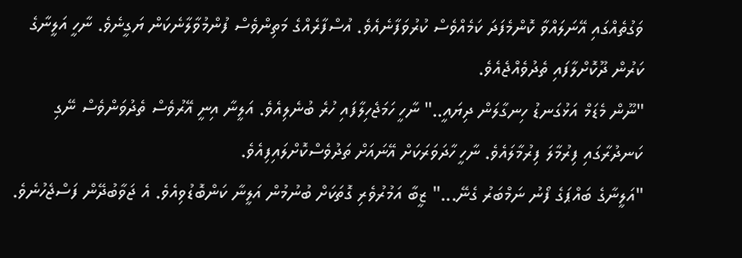ވަގުތެއްގައި އޭނަލައްވާ ކޮންމެފަދަ ކަމެއްވެސް ކުރުވަފާނެއެވެ. އުސްފާރެއްގެ މަތިންވެސް ފުންމުވާލާނެކަން ޔަގީނެވެ. ނާހީ އަލީނާގެ ކަރުން ދޫކޮށްލާފައި ތެދުވެއްޖެއެވެ.
"ނޫން މެޑަމް އަޅުގަނޑު ހިނގާލަން ދިޔައީ.." ނާހީ ހަމަޖެހިލާފައި ހުރެ ބުނެލިއެވެ. އަލީނާ އިނީ އޭރުވެސް ތެދުވަންވެސް ނޭގި ކަނދުރާގައި ފިރުމާލަ ފިރުމާލައެވެ. ނާހީ ހާދަވަރަކަށް އޭނައަށް ތަދުވެސްކޮށްލައިފިއެވެ.
"އަލީނާގެ ބައްޕަގެ ފޯނު ނަމްބަރު ގެނޭ..." ޒީބާ އަމުރުވެރި ގޮތަކަށް ބުނުމުން އަލީނާ ކަންބޮޑުވިއެވެ. އެ ޖަވާބުދޭން ފަސްޖެހުނެވެ.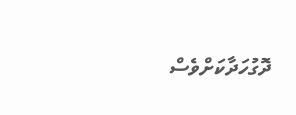ދޮގުހަދާކަށްވެސް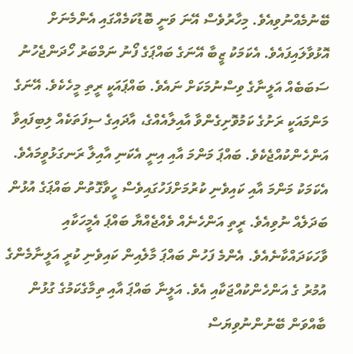ބޭނުމެއްނުވިއެވެ. މިހާރުވެސް އޭނަ ވަނީ ބޮޑުކަމެއްގައި އެންމެނަށް އޮޅުވާލައިފައެވެ. އެކަމަކު ޒީބާ އޭނަގެ ބައްޕަގެ ފޯނު ނަމްބަރު ހޯދަންޖެހުނު ސަބަބެއް އަލީނާގެ ވިސްނުމަކަށް ނައެވެ. ބައްޕައަކީ ރީތި މީހެކެވެ. އޭނަގެ މަންމައަކީ ރަށުގެ ކަމުވޮށިގެންވާ އާއިލާއެއްގެ، އާދައިގެ ސިފަތަކެއް ލިބިފައިވާ އަންހެންކުއްޖެކެވެ. ބައްޕަ މަންމަ އާއި އިނީ އެކަނި އާއިލާ ރަނގަޅުވީމައެވެ. އެކަމަކު މަންމަ އާއި ކައިވެނި ކުރުމަށްފަހުގައިވެސް ހީވާގޮތުން ބައްޕަގެ އުޅުން ބަދަލެއް ނުވިއެވެ. ރީތި އަންހެނެއް ވެއްޖެއްޔާ ބައްޕަ އެމީހަކާއި ވާހަކަދައްކާނެއެވެ. އެންމެ ފަހުން ބައްޕަ މާލެއިން ކައިވެނި ކުރީ އަލީނާމެންގެ އުމުރު ގެ އަންހެންކުއްޖަކާއި އެވެ. އަލީނާ ބައްޕަ އާއި ތިމާގެކަމުގެ ގުޅުން ބާއްވަން ބޭނުންނުވިޔަސް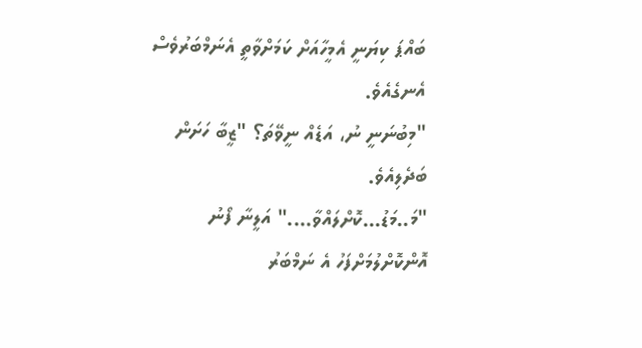ބައްޕަ ކިޔަނީ އެމީހާއަށް ކަމަށްވާތީ އެނަމްބަރުވެސް އެނގެއެވެ.
"މިބުނަނީ ނު، އަޑެއް ނީވޭތަ؟ "ޒީބާ ހަށަން ބަދެލިއެވެ.
"މަ..މަޑު...ކޮށްލައްވާ...." އަލީނާ ފޯނު އޮންކޮށްލުމަށްފަހު އެ ނަމްބަރު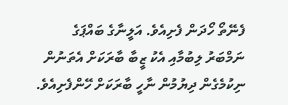ފެނޭތޯ ހޯދަން ފެށިއެވެ. އަލީނާގެ ބައްޕަގެ ނަމްބަރު ލިބުމާއި އެކު ޒީބާ ބާރަކަށް އެތަނުން ނިކުމެގެން ދިޔުމުން ނާހީ ބާރަކަށް ހޭންފެށިއެވެ.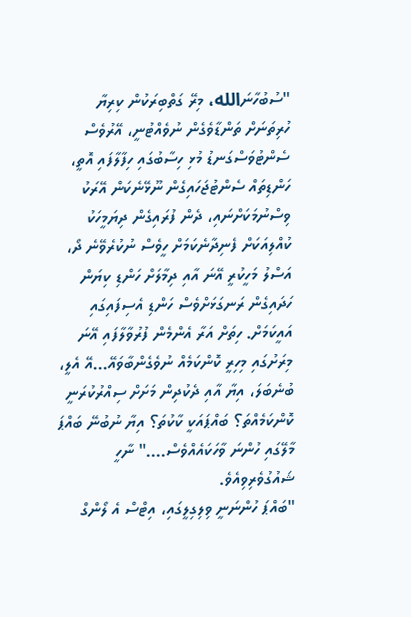"ސުބުހާނަالله، މިރޭ ގަތްބިރަކުން ކިރިޔާ ހުރިތަނަށް ތަންޑާވެގެން ނުވެއްޓުނީ، އޭރުވެސް ސެންޓުވަސްގަނޑު މުޅި ހިސާބުގައި ހިފާލާފައި އޮތީ، ހަންޑިތައް ސެންޓުޖަހައިގެން ނޫޅޭނެކަން އޭރަކު ވިސްނުމަކަށްނައި، ދެން ފުރައިގެން ދިޔަމީހަކު ކުއްލިއަކަށް ފެނިދާނެކަމަށް ހީވެސް ނުކުރެވޭނެ ދޯ، އަސްލު މަހީކުރީ އޭނަ އާއި ދިމާލަށް ހަންޑި ކިޔަން ހަދައިގެން ރަނގަޅަށްވެސް ހަންޑި އެސިފައިގައި އައީކަމަށް. ހިތަށް އަރާ އެންމެން ފުރުވާލާފައި އޭނަ މިރަށުގައި މިހިރީ ކޮންކަމެއް ނުވެގެންބާވައޭ...އޭ އެލީ، ބުނެބަލަ، އިޔާ އާއި ދެކުދިން މަށަށް ސިއްރުކުރަނީ ކޮންކަމެއްތަ؟ ބައްޕައަކީ ކާކުތަ؟ އިޔާ ނުބުނޭ ބައްޕަ މާލޭގައި ހުންނަ ވާހަކައެއްވެސް...." ނާހީ ޝައުގުވެރިވިއެވެ.
"ބައްޕަ ހުންނަނީ ވިލިގިލީގައި، އިޓްސް އެ ލޯންގް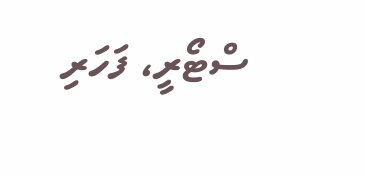ސްޓޯރީ، ފަހަރި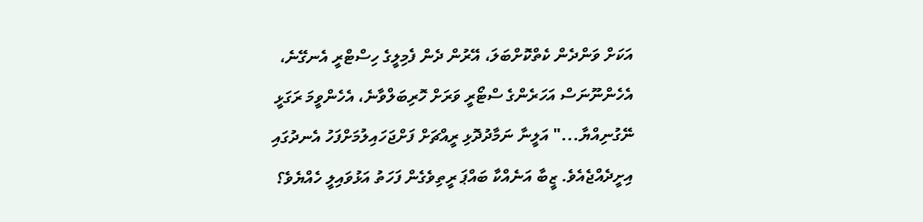އަކަށް ވަންދެން ކެތްކޮށްބަލަ، އޭރުން ދެން ފެމިލީގެ ހިސްޓްރީ އެނގޭނެ، އެހެންނޫނަސް އަހަރެންގެ ސްޓޯރީ ވަރަށް ހޮރިބަލްވާނެ، އެހެންވީމަ ރަގަޅީ ނޭގުނިއްޔާ..." އަލީނާ ނަމާދުދޮޅި ރީއްޗަށް ފަށްޖަހައިލުމަށްފަހު އެނދުގައި އިށީދެއްޖެއެވެ. ޒީބާ އަނެއްކާ ބައްޕަ ރީތިވެގެން ފަހަތު އަޅުވައިލީ ހެއްޔެވެ؟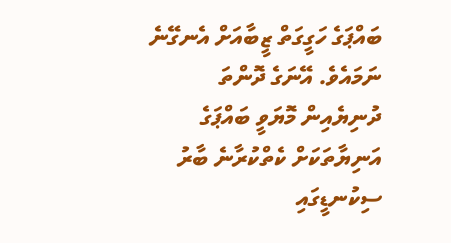ބައްޕަގެ ހަގީގަތް ޒީބާއަށް އެނގޭނެ ނަމައެވެ. އޭނަގެ ދޮންތަ ދުނިޔެއިން މޮޔަވީ ބައްޕަގެ އަނިޔާތަކަށް ކެތްކުރާނެ ބާރު ސިކުނޑީގައި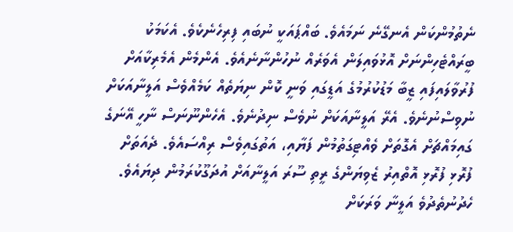ނެތުމުންކަން އެނގޭނެ ނަމައެވެ. ބައްޕައަކީ ނުބައި ފިރިހެނެކެވެ. އެކަމަކު ބީރައްޓެހިންނަށް އޮޅުވައިލަން އެވަރެއް ނުހުންނާނެއެވެ. އެންމެން އެމެރިކާއަށް ފުރުވާލައިފައި ޒީބާ މަޑުކުރުމުގެ އަޑީގައި ވަނީ ކޮން ނިޔަތެއް ކަމެއްވެސް އަލީނާއަކަށް ނުވިސްނުނެވެ. އެރޭ އަލީނާއަކަށް ނުވެސް ނިދުނެވެ. އެހެންނޫނަސް ނާހީ އޭނަގެ ގައިމައްޗަށް އެގޮތަށް ވެއްޓިގަތުމުން ފަޔާއި، އަތުގައިވެސް ރިއްސައެވެ. ދެއަތަށް ފުރޮޅި ފުރޮޅި އޮތްއިރު ޒެވިޔަންގެ ރީތި ސޫރަ އަލީނާއަށް އުދަގޫކުރަމުން ދިޔައެވެ.
ހެދުނުތެދުވެ އަލީނާ ވަރަކަށް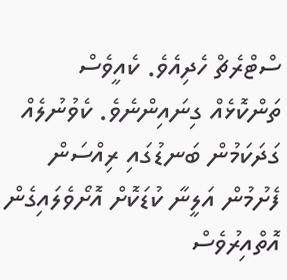ސްޓްރެޗް ހެދިއެވެ. ކެއީވެސް ތަންކޮޅެއް ގިނައިންނެވެ. ކެވުނުލެއް ގަދަކަމުން ބަނޑުގައި ރިއްސަން ފެށުމުން އަލީނާ ކުޑަކޮށް އޮށޯވެލައިގެން އޮތްއިރުވެސް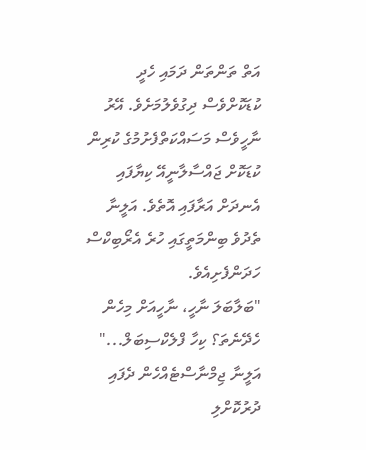އަތް ތަންތަން ދަމައި ހެދީ ކުޑަކޮށްވެސް ދިގުވެލުމަށެވެ. އޭރު ނާހީވެސް މަސައްކަތްފެށުމުގެ ކުރިން ކުޑަކޮށް ޖައްސާލާނީއޭ ކިޔާފައި އެނދަށް އަރާފައި އޮތެވެ. އަލީނާ ތެދުވެ ބިންމަތީގައި ހުރެ އެރޯބިކްސް ހަދަންފެށިއެވެ.
"ބަލާބަލަ ނާހީ، ނާހީއަށް މިހެން ހެދޭނެތަ؟ ކިހާ ފްލެކްސިބަލް..." އަލީނާ ޖިމްނާސްޓެއްހެން ދެފައި ދުރުކޮށްލި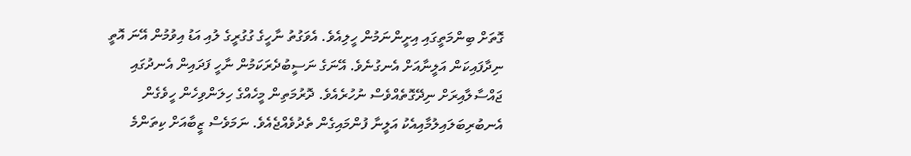ގޮތަށް ބިންމަތީގައި އިށީންނަމުން ހީލިއެވެ. އެވަގުތު ނާހީގެ ގުގުރީގެ ލުއި އަޑު އިވުމުން އޭނަ އޮތީ ނިދާފައިކަން އަލީނާއަށް އެނގުނެވެ. އޭނަގެ ނަސީބުދެރަކަމުން ނާހީ ފަދައިން އެނދުގައި ޖައްސާލާއިރަށް ނިދޭގޮތެއްވެސް ނުހުރެއެވެ. ދޮރުމަތިން މީހެއްގެ ހިލަންވިހެން ހީވެގެން އެނބުރިބަލައިލުމާއިއެކު އަލީނާ ފުންމައިގެން ތެދުވެއްޖެއެވެ. ނަމަވެސް ޒީބާއަށް ކިތަންމެ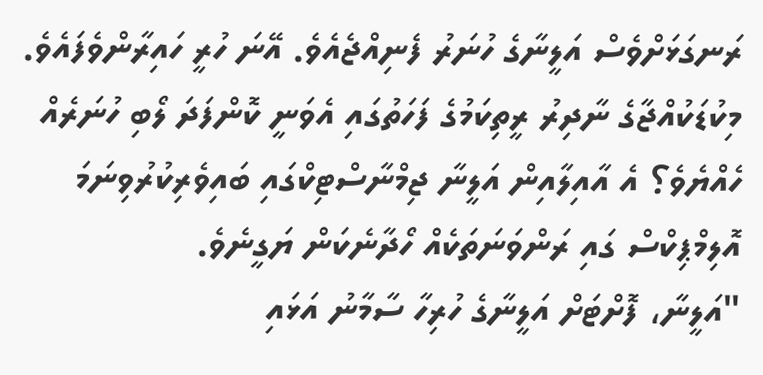ރަނގަޅަށްވެސް އަލީނާގެ ހުނަރު ފެނިއްޖެއެވެ. އޭނަ ހުރީ ހައިރާންވެފައެވެ. މިކުޑަކުއްޖާގެ ނާދިރު ރީތިކަމުގެ ފަހަތުގައި އެވަނީ ކޮންފަދަ ލޯބި ހުނަރެއް ހެއްޔެވެ؟ އެ އާއިލާއިން އަލީނާ ޖިމްނާސްޓިކްގައި ބައިވެރިކުރުވިނަމަ އޮލިމްޕިކްސް ގައި ރަންވަނަތަކެއް ހޯދާނެކަން ޔަގީނެވެ.
"އަލީނާ، ފޮށްޓަށް އަލީނާގެ ހުރިހާ ސާމާނު އަޅައި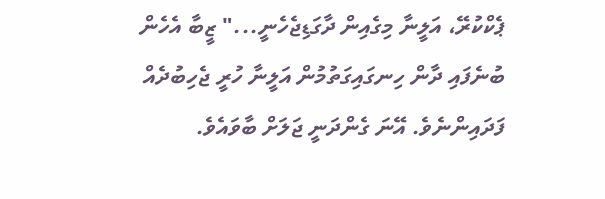ޕެކްކުރޭ، އަލީނާ މިގެއިން ދާގަޑިޖެހެނީ..." ޒީބާ އެހެން ބުނެފައި ދާން ހިނގައިގަތުމުން އަލީނާ ހުރީ ޖެހިބުދެއް ފަދައިންނެވެ. އޭނަ ގެންދަނީ ޖަލަށް ބާވައެވެ.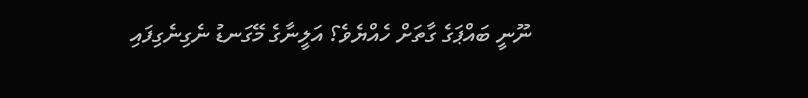ނޫނީ ބައްޕަގެ ގާތަށް ހެއްޔެވެ؟ އަލީނާގެ މޭގަނޑު ނެގިނެގިފައި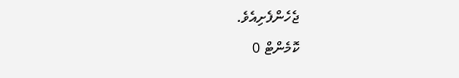ޖެހެންފެށިއެވެ.
ކޮމެންޓް 0